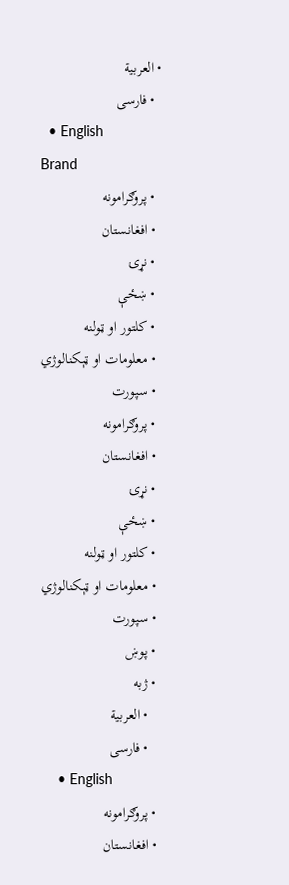• العربية
  • فارسی
  • English
Brand
  • پروګرامونه
  • افغانستان
  • نړۍ
  • ښځې
  • کلتور او ټولنه
  • معلومات او ټېکنالوژي
  • سپورت
  • پروګرامونه
  • افغانستان
  • نړۍ
  • ښځې
  • کلتور او ټولنه
  • معلومات او ټېکنالوژي
  • سپورت
  • پوښ
  • ژبه
    • العربية
    • فارسی
    • English
  • پروګرامونه
  • افغانستان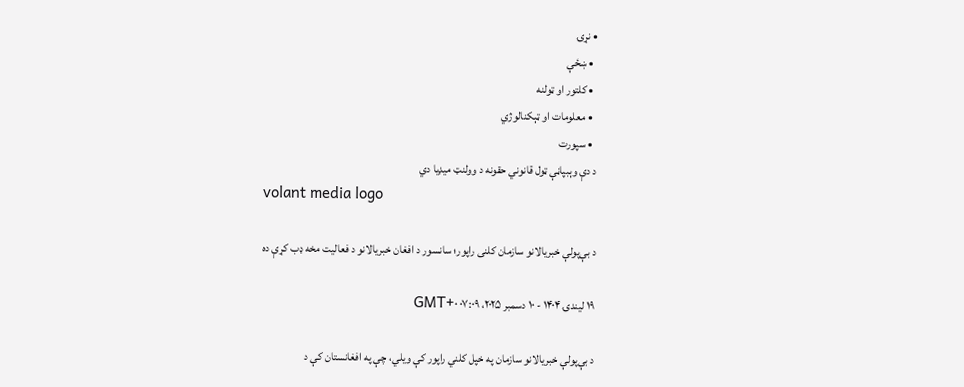• نړۍ
  • ښځې
  • کلتور او ټولنه
  • معلومات او ټېکنالوژي
  • سپورت
د دې وېبپاڼې ټول قانوني حقونه د وولنټ میډیا دي
volant media logo

د بې‌پولې خبریالانو سازمان کلنی راپور؛ سانسور د افغان خبریالانو د فعالیت مخه ډب کړې ده

۱۹ لیندۍ ۱۴۰۴ - ۱۰ دسمبر ۲۰۲۵، ۰۷:۰۹ GMT+۰

د بې‌پولې خبریالانو سازمان په خپل کلني راپور کې ویلي، چې په افغانستان کې د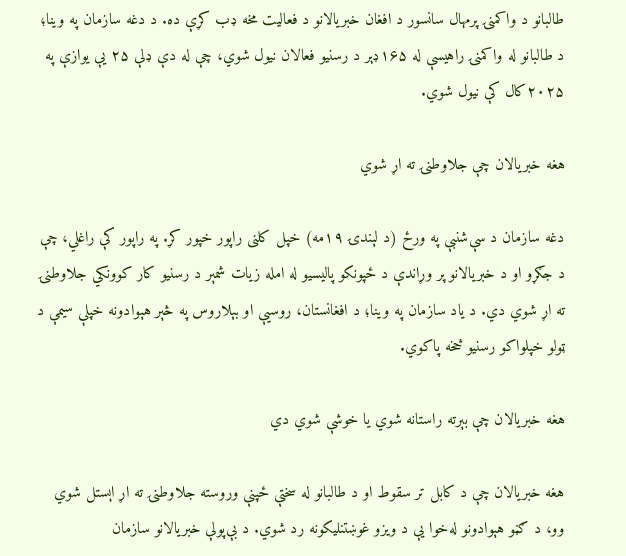طالبانو د واکمنۍ پرمهال سانسور د افغان خبریالانو د فعالیت مخه ډب کړې ده. د دغه سازمان په وینا؛ د طالبانو له واکمنۍ راهیسې له ۱۶۵ډېر د رسنیو فعالان نیول شوي، چې له دې ډلې ۲۵ یې یوازې په ۲۰۲۵کال کې نیول شوي.

هغه خبریالان چې جلاوطنۍ ته اړ شوي

دغه سازمان د سې‌شنبې په ورځ (د لېندۍ ۱۹مه) خپل کلنی راپور خپور کړ. په راپور کې راغلي، چې د جګړو او د خبریالانو پر وړاندې د ځپونکو پالیسیو له امله زیات شمېر د رسنیو کار کوونکي جلاوطنۍ ته اړ شوي دي. د یاد سازمان په وینا؛ د افغانستان، روسیې او بېلاروس په څېر هېوادونه خپلې سیمې د ټولو خپلواکو رسنیو څخه پاکوي.

هغه خبریالان چې بېرته راستانه شوي یا خوشې شوي دي

هغه خبریالان چې د کابل تر سقوط او د طالبانو له سختې ځپنې وروسته جلاوطنۍ ته اړ اېستل شوي وو، د ګڼو هېوادونو له‌خوا یې د ویزو غوښتنلیکونه رد شوي. د بې‌پولې خبریالانو سازمان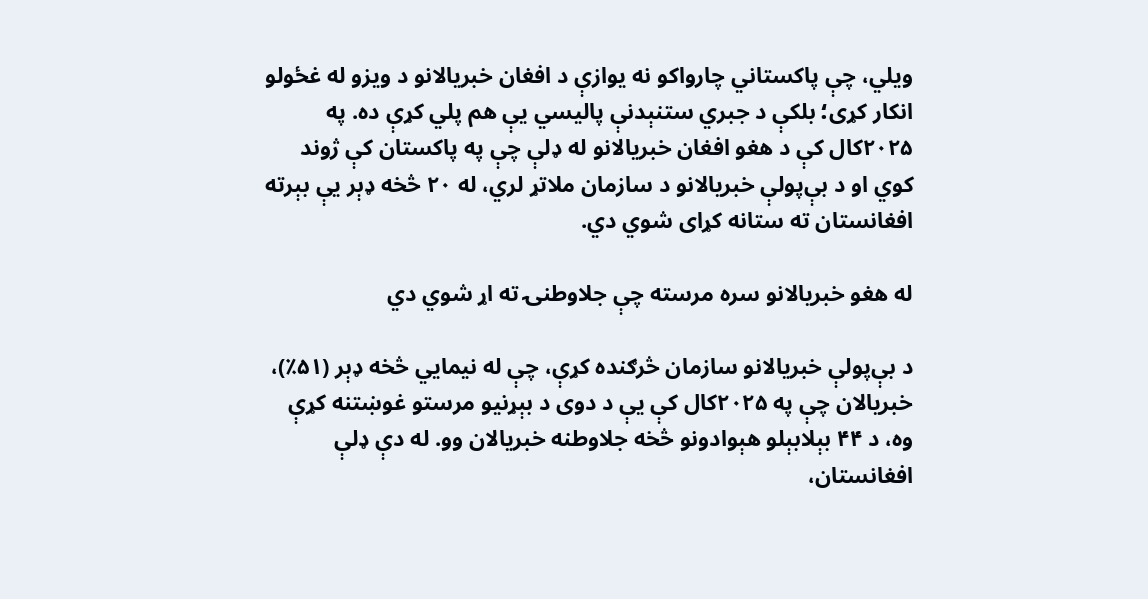ویلي، چې پاکستاني چارواکو نه یوازې د افغان خبریالانو د ویزو له غځولو انکار کړی؛ بلکې د جبري ستنېدنې پالیسي یې هم پلي کړې ده. په ۲۰۲۵کال کې د هغو افغان خبریالانو له ډلې چې په پاکستان کې ژوند کوي او د بې‌پولې خبریالانو د سازمان ملاتړ لري، له ۲۰ څخه ډېر یې بېرته افغانستان ته ستانه کړای شوي دي.

له هغو خبریالانو سره مرسته چې جلاوطنۍ ته اړ شوي دي

د بې‌پولې خبریالانو سازمان څرګنده کړې، چې له نیمایي څخه ډېر (۵۱٪)، خبریالان چې په ۲۰۲۵کال کې یې د دوی د بېړنیو مرستو غوښتنه کړې وه، د ۴۴ بېلابېلو هېوادونو څخه جلاوطنه خبریالان وو. له دې ډلې افغانستان،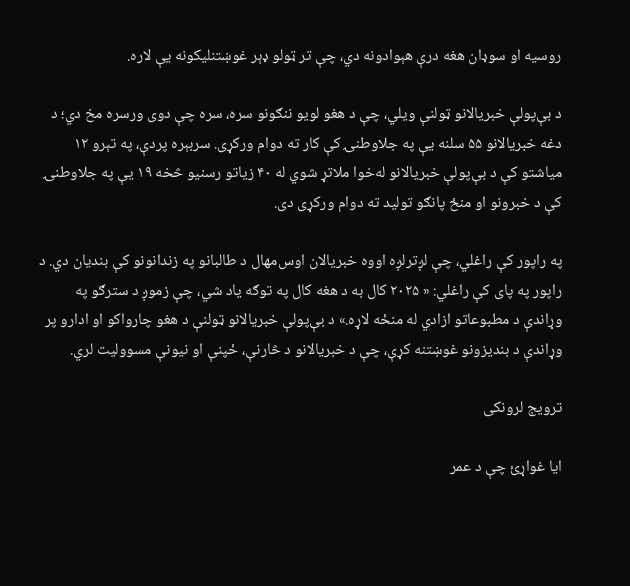روسیه او سوډان هغه درې هېوادونه دي، چې تر ټولو ډېر غوښتنلیکونه یې لاره.

د بې‌پولې خبریالانو ټولنې ویلي، چې د هغو لویو ننګونو سره، سره چې دوی ورسره مخ دي؛ د دغه خبریالانو ۵۵ سلنه یې په جلاوطنۍ کې کار ته دوام ورکړی. سربېره پردې، په تېرو ۱۲ میاشتو کې د بې‌پولې خبریالانو له‌خوا ملاتړ شوي له ۴۰ زیاتو رسنیو څخه ۱۹ یې په جلاوطنۍ کې د خبرونو او منځ پانګو تولید ته دوام ورکړی دی.

په راپور کې راغلي، چې لږترلږه اووه خبریالان اوس‌مهال د طالبانو په زندانونو کې بندیان دي. د راپور په پای کې راغلي: « ۲۰۲۵ کال به د هغه کال په توګه یاد شي، چې زموږ د سترګو په وړاندې د مطبوعاتو ازادي له منځه لاړه.» د بې‌پولې خبریالانو ټولنې د هغو چارواکو او ادارو پر وړاندې د بندیزونو غوښتنه کړې، چې د خبریالانو د څارنې، ځپنې او نیونې مسوولیت لري.

ترویج لرونکی

ایا غواړئ چې د عمر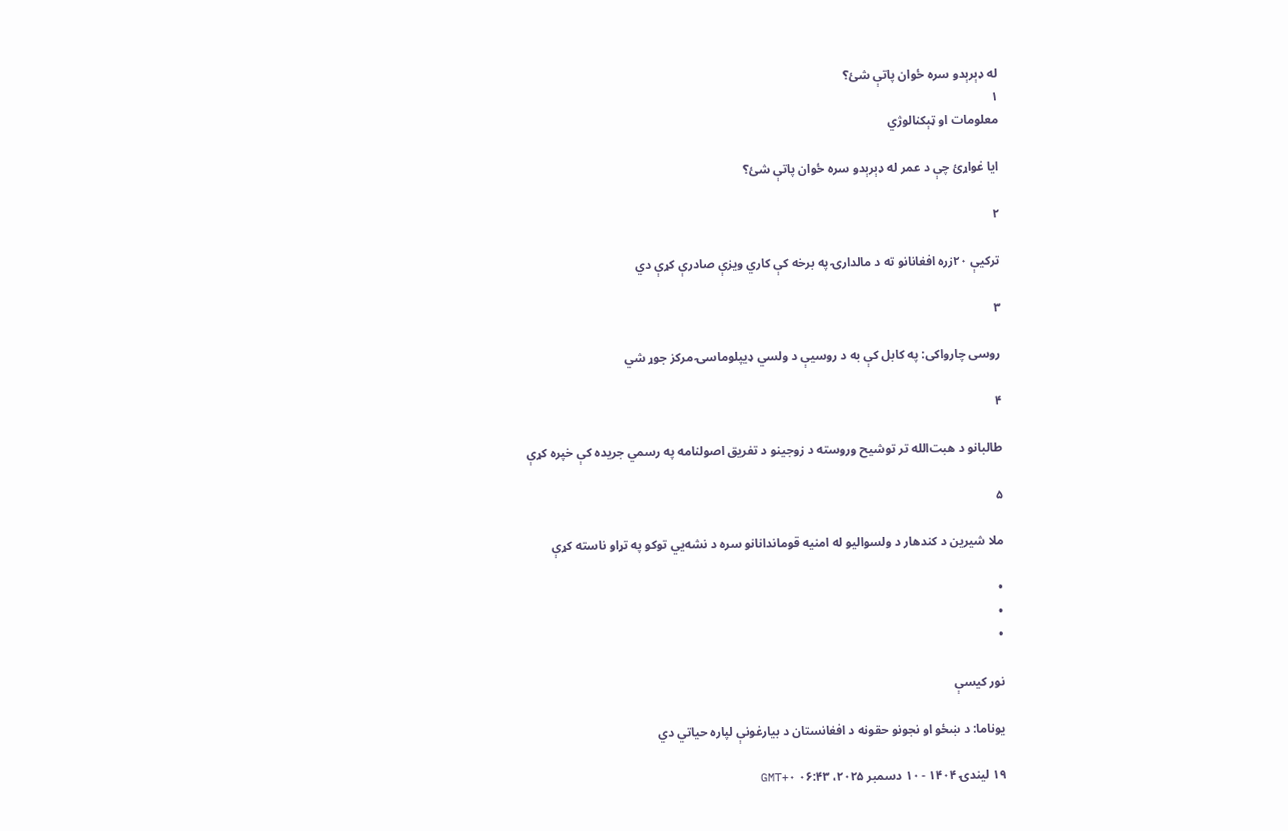له ډېرېدو سره ځوان پاتې شئ؟
۱
معلومات او ټېکنالوژي

ایا غواړئ چې د عمر له ډېرېدو سره ځوان پاتې شئ؟

۲

ترکیې ۲۰زره افغانانو ته د مالدارۍ په برخه کې کاري ویزې صادرې کړې دي

۳

روسی چارواکی: په کابل کې به د روسیې د ولسي ډیپلوماسۍ مرکز جوړ شي

۴

طالبانو د هبت‌الله تر توشیح وروسته د زوجینو د تفریق اصولنامه په رسمي جریده کې خپره کړې

۵

ملا شیرین د کندهار د ولسوالیو له امنیه قوماندانانو سره د نشه‌يي توکو په تړاو ناسته کړې

•
•
•

نور کیسې

یوناما: د ښځو او نجونو حقونه د افغانستان د بیارغونې لپاره حیاتي دي

۱۹ لیندۍ ۱۴۰۴ - ۱۰ دسمبر ۲۰۲۵، ۰۶:۴۳ GMT+۰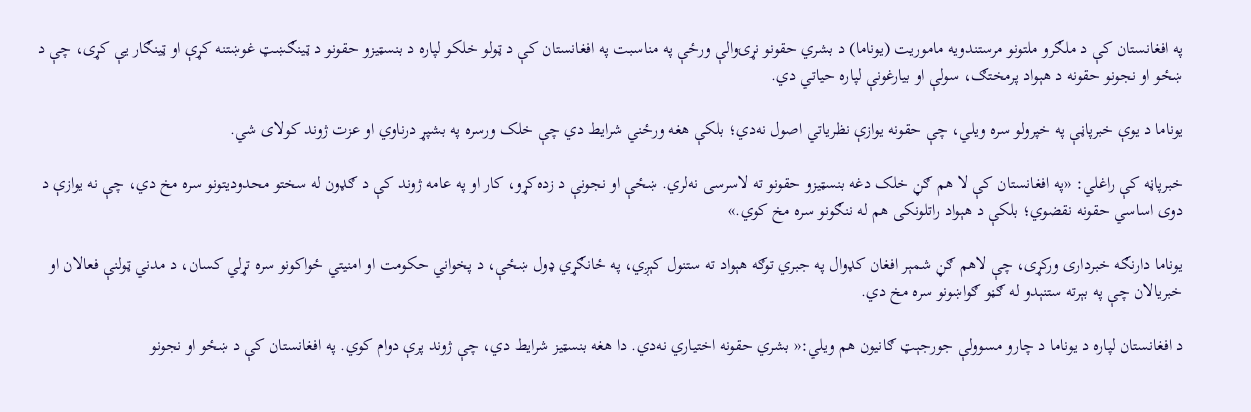په افغانستان کې د ملګرو ملتونو مرستندویه ماموریت (یوناما) د بشري حقونو نړۍوالې ورځې په مناسبت په افغانستان کې د ټولو خلکو لپاره د بنسټیزو حقونو د ټینګښټ غوښتنه کړې او ټینګار یې کړی، چې د ښځو او نجونو حقونه د هېواد پرمختګ، سولې او بیارغونې لپاره حیاتي دي.

یوناما د یوې خبرپاڼې په خپرولو سره ویلي، چې حقونه یوازې نظریاتي اصول نه‌دي؛ بلکې هغه ورځني شرایط دي چې خلک ورسره په بشپړ درناوي او عزت ژوند کولای شي.

خبرپاڼه کې راغلي: «په افغانستان کې لا هم ګڼ خلک دغه بنسټیزو حقونو ته لاسرسی نه‌لري. ښځې او نجونې د زده‌کړو، کار او په عامه ژوند کې د ګډون له سختو محدودیتونو سره مخ دي، چې نه یوازې د دوی اساسي حقونه نقضوي؛ بلکې د هېواد راتلونکی هم له ننګونو سره مخ کوي.»

یوناما دارنګه خبرداری ورکړی، چې لاهم ګڼ شمېر افغان کډوال په جبري توګه هېواد ته ستنول کېږي، په ځانګړي ډول ښځې، د پخواني حکومت او امنیتي ځواکونو سره تړلي کسان، د مدني ټولنې فعالان او خبریالان چې په بېرته ستنېدو له ګڼو ګواښونو سره مخ دي.

د افغانستان لپاره د یوناما د چارو مسوولې جورجېټ ګانیون هم ویلي:« بشري حقونه اختیاري نه‌دي. دا هغه بنسټیز شرایط دي، چې ژوند پرې دوام کوي. په افغانستان کې د ښځو او نجونو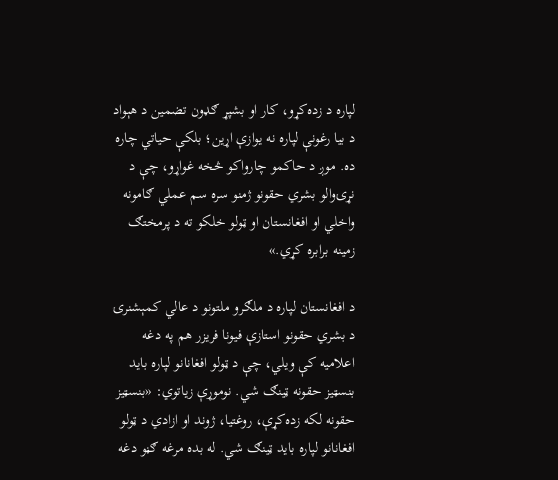لپاره د زده‌کړو، کار او بشپړ ګډون تضمین د هېواد د بیا رغونې لپاره نه یوازې اړین؛ بلکې حیاتي چاره ده. موږ د حاکمو چارواکو څخه غواړو، چې د نړۍوالو بشري حقونو ژمنو سره سم عملي ګامونه واخلي او افغانستان او ټولو خلکو ته د پرمختګ زمینه برابره کړي.»

د افغانستان لپاره د ملګرو ملتونو د عالي کمېشنرۍ د بشري حقونو استازې فیونا فریزر هم په دغه اعلامیه کې ویلي، چې د ټولو افغانانو لپاره باید بنسټیز حقونه ټینګ شي. نوموړې زیاتوي: «بنسټیز حقونه لکه زده‌کړې، روغتیا، ژوند او ازادي د ټولو افغانانو لپاره باید ټینګ شي. له بده مرغه ګڼو دغه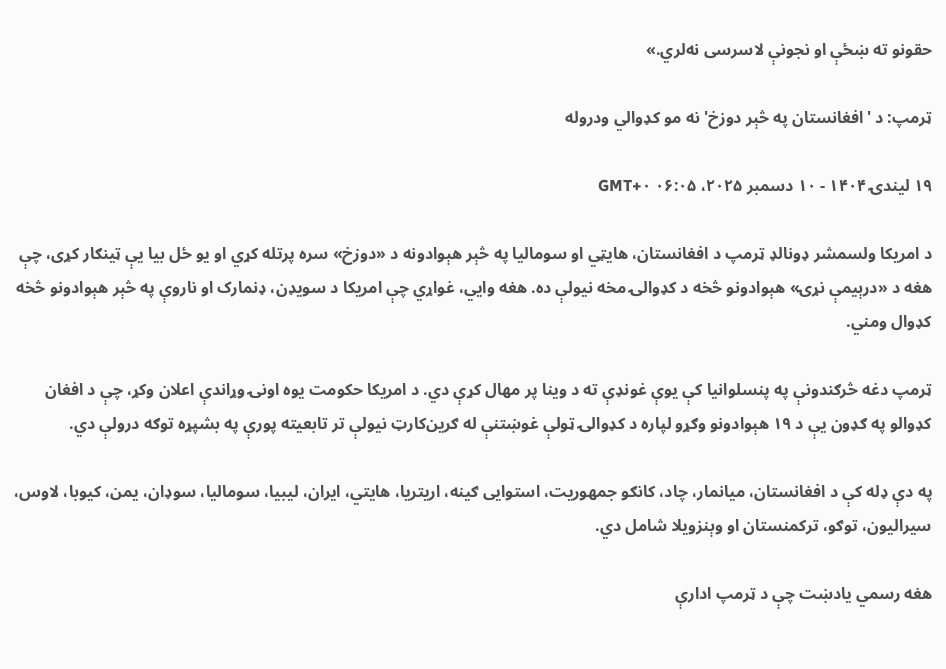حقونو ته ښځې او نجونې لاسرسی نه‌لري.»

ټرمپ: د 'افغانستان په څېر دوزخ' نه مو کډوالي ودروله

۱۹ لیندۍ ۱۴۰۴ - ۱۰ دسمبر ۲۰۲۵، ۰۶:۰۵ GMT+۰

د امریکا ولسمشر ډونالډ ټرمپ د افغانستان، هایټي او سومالیا په څېر هېوادونه د «دوزخ» سره پرتله کړي او یو ځل بیا یې ټینګار کړی، چې هغه د «درېیمې نړۍ» هېوادونو څخه د کډوالۍ مخه نیولې ده. هغه وایي، غواړي چې امریکا د سویډن، ډنمارک او ناروې په څېر هېوادونو څخه کډوال ومني.

ټرمپ دغه څرګندونې په پنسلوانیا کې یوې غونډې ته د وینا پر مهال کړې دي. د امریکا حکومت یوه اونۍ وړاندې اعلان وکړ، چې د افغان کډوالو په ګډون یې د ۱۹ هېوادونو وګړو لپاره د کډوالۍ ټولې غوښتنې له ګرین‌کارټ نیولې تر تابعیته پورې په بشپړه توګه درولې دي.

په دې ډله کې د افغانستان، میانمار، چاد، کانګو جمهوریت، استوایی ګینه، اریتریا، هایتي، ایران، لیبیا، سومالیا، سوډان، یمن، کیوبا، لاوس، سیرالیون، توګو، ترکمنستان او وېنزویلا شامل دي.

هغه رسمي یادښت چې د ټرمپ ادارې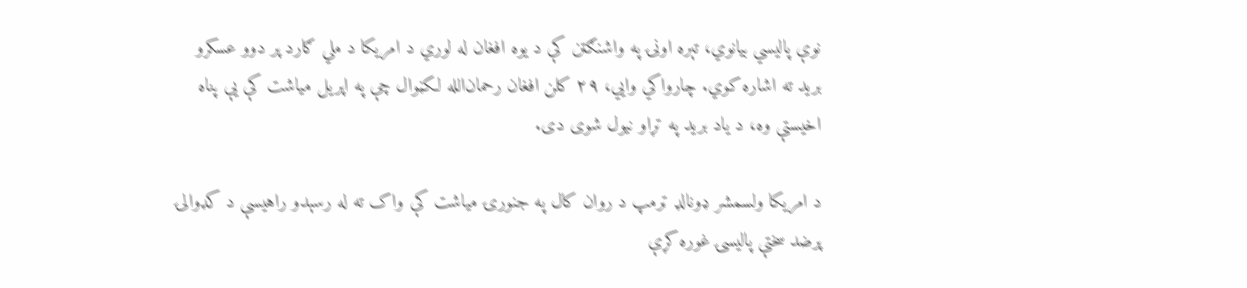نوې پالیسي بیانوي، تېره اونۍ په واشنګټن کې د یوه افغان له لوري د امریکا د ملي ګارد پر دوو عسکرو برید ته اشاره کوي. چارواکي وایي، ۲۹ کلن افغان رحمان‌الله لکڼوال چې په اپریل میاشت کې یې پناه اخیستې وه، د یاد برید په تړاو نیول شوی دی.

د امریکا ولسمشر ډونالډ ټرمپ د روان کال په جنورۍ میاشت کې واک ته له رسېدو راهیسې د کډوالۍ پرضد سختې پالیسۍ غوره کړې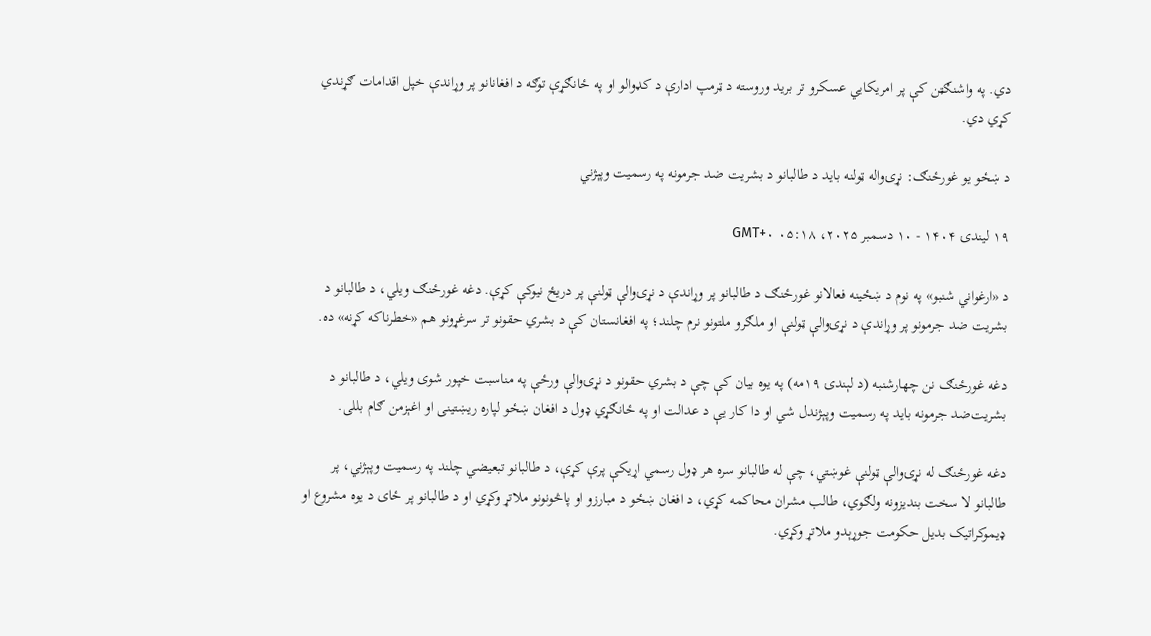دي. په واشنګټن کې پر امریکايي عسکرو تر برید وروسته د ټرمپ ادارې د کډوالو او په ځانګړې توګه د افغانانو پر وړاندې خپل اقدامات ګړندي کړي دي.

د ښځو یو غورځنګ: نړۍواله ټولنه باید د طالبانو د بشریت ضد جرمونه په رسميت وپېژني

۱۹ لیندۍ ۱۴۰۴ - ۱۰ دسمبر ۲۰۲۵، ۰۵:۱۸ GMT+۰

د «ارغواني شنبو» په نوم د ښځینه فعالانو غورځنګ د طالبانو پر وړاندې د نړۍوالې ټولنې پر دریځ نیوکې کړې. دغه غورځنګ ویلي، د طالبانو د بشریت ضد جرمونو پر وړاندې د نړۍوالې ټولنې او ملګرو ملتونو نرم چلند؛ په افغانستان کې د بشري حقونو تر سرغړونو هم «خطرناکه کړنه» ده.

دغه غورځنګ نن چهارشنبه (د لېندۍ ۱۹مه) په یوه بیان کې چې د بشري حقونو د نړۍوالې ورځې په مناسبت خپور شوی ویلي، د طالبانو د بشریت‌ضد جرمونه باید په رسميت وپېژندل شي او دا کار یې د عدالت او په ځانګړي ډول د افغان ښځو لپاره ریښتینی او اغېزمن ګام بللی.

دغه غورځنګ له نړۍوالې ټولنې غوښتي، چې له طالبانو سره هر ډول رسمي اړیکې پرې کړې، د طالبانو تبعیضي چلند په رسمیت وپېژني، پر طالبانو لا سخت بندیزونه ولګوي، طالب مشران محاکمه کړي، د افغان ښځو د مبارزو او پاڅونونو ملاتړ وکړي او د طالبانو پر ځای د یوه مشروع او ډیموکراتیک بدیل حکومت جوړېدو ملاتړ وکړي.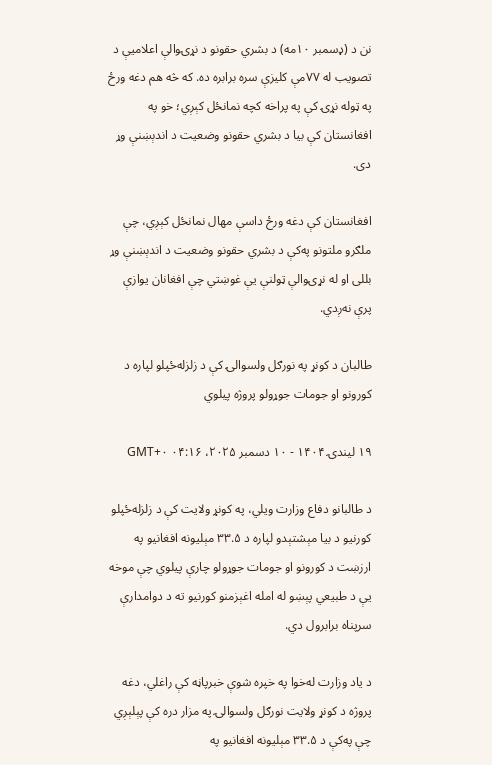نن د (ډسمبر ۱۰مه) د بشري حقونو د نړۍوالې اعلامیې د تصویب له ۷۷مې کلیزې سره برابره ده. که څه هم دغه ورځ په ټوله نړۍ کې په پراخه کچه نمانځل کېږي؛ خو په افغانستان کې بیا د بشري حقونو وضعیت د اندېښنې وړ دی.

افغانستان کې دغه ورځ داسې مهال نمانځل کېږي، چې ملګرو ملتونو په‌کې د بشري حقونو وضعیت د اندېښنې وړ بللی او له نړۍوالې ټولنې یې غوښتي چې افغانان یوازې پرې نه‌ږدي.

طالبان د کونړ په نورګل ولسوالۍ کې د زلزله‌ځپلو لپاره د کورونو او جومات جوړولو پروژه پیلوي

۱۹ لیندۍ ۱۴۰۴ - ۱۰ دسمبر ۲۰۲۵، ۰۴:۱۶ GMT+۰

د طالبانو دفاع وزارت ویلي، په کونړ ولایت کې د زلزله‌ځپلو کورنیو د بیا مېشتېدو لپاره د ۳۳.۵ مېلیونه افغانیو په ارزښت د کورونو او جومات جوړولو چارې پیلوي چې موخه یې د طبیعي پېښو له امله اغېزمنو کورنیو ته د دوامدارې سرپناه برابرول دي.

د یاد وزارت له‌خوا په خپره شوې خبرپاڼه کې راغلي، دغه پروژه د کونړ ولایت نورګل ولسوالۍ په مزار دره کې پېلېږي چې په‌کې د ۳۳.۵ مېلیونه افغانیو په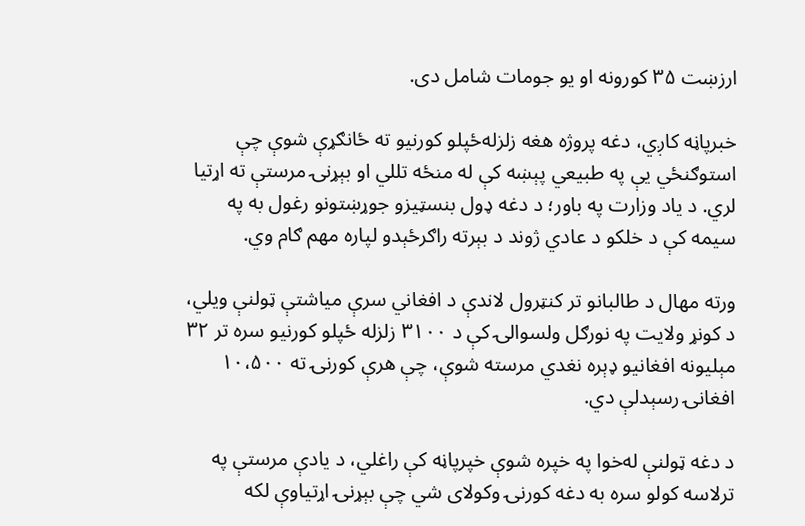ارزښت ۳۵ کورونه او یو جومات شامل دی.

خبرپاڼه کاږي، دغه پروژه هغه زلزله‌ځپلو کورنیو ته ځانګړې شوې چې استوګنځي یې په طبیعي پېښه کې له منځه تللي او بېړنۍ مرستې ته اړتیا لري. د یاد وزارت په باور؛ د دغه ډول بنسټیزو جوړښتونو رغول به په سیمه کې د خلکو د عادي ژوند د بېرته راګرځېدو لپاره مهم ګام وي.

ورته مهال د طالبانو تر کنټرول لاندې د افغاني سرې میاشتې ټولنې ویلي، د کونړ ولایت په نورګل ولسوالۍ کې د ۳۱۰۰ زلزله ځپلو کورنیو سره تر ۳۲ مېلیونه افغانیو ډېره نغدي مرسته شوې، چې هرې کورنۍ ته ۱۰،۵۰۰ افغانۍ رسېدلې دي.

د دغه ټولنې له‌خوا په خپره شوې خپرپاڼه کې راغلي، د یادې مرستې په ترلاسه کولو سره به دغه کورنۍ وکولای شي چې بېړنۍ اړتیاوې لکه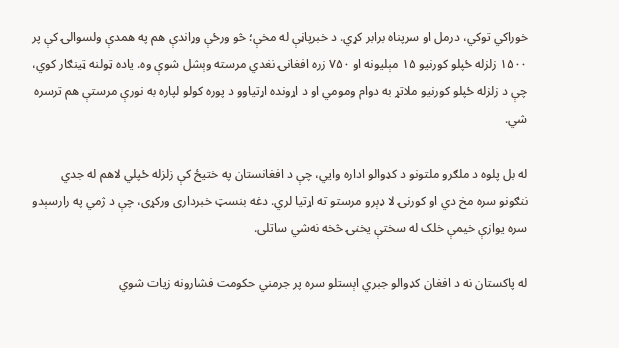خوراکي توکي، درمل او سرپناه برابر کړي. د خبرپاڼې له مخې؛ څو ورځې وړاندې هم په همدې ولسوالۍ کې پر ۱۵۰۰ زلزله ځپلو کورنیو ۱۵ مېلیونه او ۷۵۰ زره افغانۍ نغدي مرسته وېشل شوې وه. یاده ټولنه ټینګار کوي، چې د زلزله ځپلو کورنیو ملاتړ به دوام ومومي او د اړونده اړتیاوو د پوره کولو لپاره به نورې مرستې هم ترسره شي.

له بل پلوه د ملګرو ملتونو د کډوالو اداره وايي، چې د افغانستان په ختیځ کې زلزله ځپلي لاهم له جدي ننګونو سره مخ دي او کورنۍ لا ډېرو مرستو ته اړتیا لري. دغه بنسټ خبرداری ورکړی، چې د ژمي په رارسېدو سره یوازې خیمې خلک له سختې یخنۍ څخه نه‌شي ساتلی.

له پاکستان نه د افغان کډوالو جبري اېستلو سره پر جرمني حکومت فشارونه زیات شوي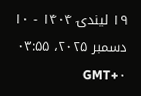۱۹ لیندۍ ۱۴۰۴ - ۱۰ دسمبر ۲۰۲۵، ۰۳:۵۵ GMT+۰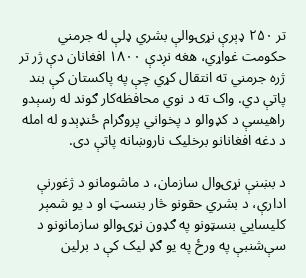تر ۲۵۰ ډېرې نړۍوالې بشري ډلې له جرمني حکومت غواړي، هغه نږدې ۱۸۰۰ افغانان دې ژر تر ژره جرمني ته انتقال کړي چې په پاکستان کې بند پاتې دي. واک ته د نوي محافظه‌کار ګوند له رسېدو راهیسې د کډوالو د پخواني پروګرام ځنډېدو له امله د دغه افغانانو برخلیک ناروښانه پاتې دی.

د بښنې نړۍوال سازمان، د ماشومانو د ژغورنې ادارې، د بشري حقونو څار بنسټ او د یو شمېر کلیسایي بنسټونو په ګډون نړۍوالو سازمانونو د سې‌شنبې په ورځ په یو ګډ لیک کې د برلین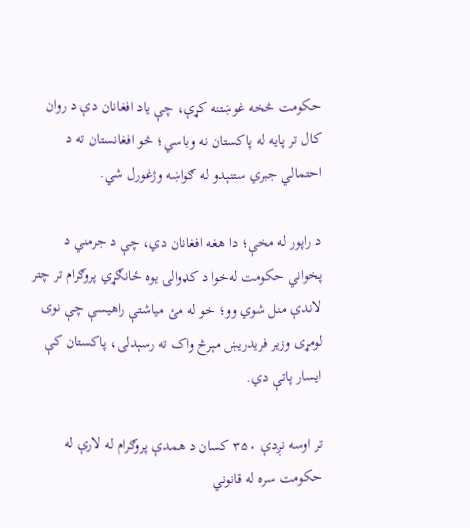حکومت څخه غوښتنه کړې، چې یاد افغانان دې د روان کال تر پایه له پاکستان نه وباسي؛ څو افغانستان ته د احتمالي جبري ستنېدو له ګواښه وژغورل شي.

د راپور له مخې؛ دا هغه افغانان دي، چې د جرمني د پخواني حکومت له‌خوا د کډوالۍ یوه ځانګړي پروګرام تر چتر لاندې منل شوي وو؛ خو له مئ میاشتې راهیسې چې نوی لومړی وزیر فریدریښ مېرڅ واک ته رسېدلی، پاکستان کې ایسار پاتې دي.

تر اوسه نږدې ۳۵۰ کسان د همدې پروګرام له لارې له حکومت سره له قانوني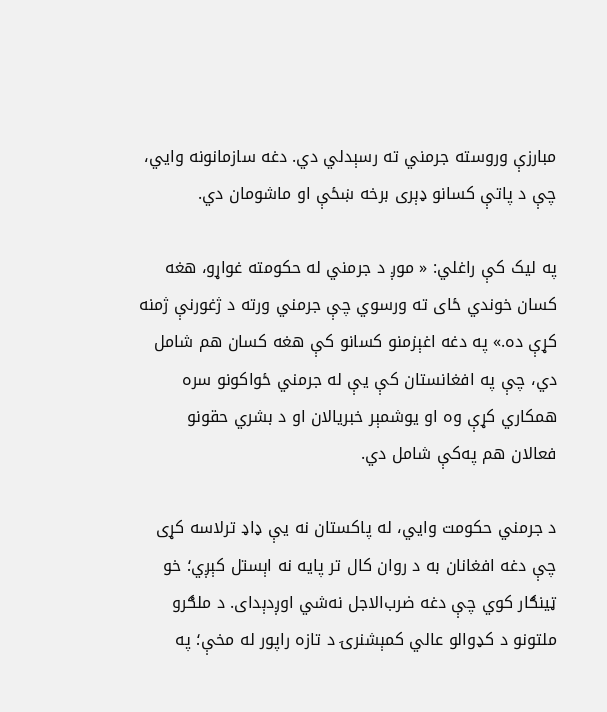مبارزې وروسته جرمني ته رسېدلي دي. دغه سازمانونه وايي، چې د پاتې کسانو ډېری برخه ښځې او ماشومان دي.

په لیک کې راغلي: « موږ د جرمني له حکومته غواړو، هغه کسان خوندي ځای ته ورسوي چې جرمني ورته د ژغورنې ژمنه کړې ده.» په دغه اغېزمنو کسانو کې هغه کسان هم شامل دي، چې په افغانستان کې یې له جرمني ځواکونو سره همکاري کړې وه او یوشمېر خبریالان او د بشري حقونو فعالان هم په‌کې شامل دي.

د جرمني حکومت وایي، له پاکستان نه یې ډاډ ترلاسه کړی چې دغه افغانان به د روان کال تر پایه نه اېستل کېږي؛ خو ټینګار کوي چې دغه ضرب‌الاجل نه‌شي اوږدېدای. د ملګرو ملتونو د کډوالو عالي کمېشنرۍ د تازه راپور له مخې؛ په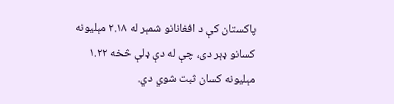پاکستان کې د افغانانو شمېر له ۲.۱۸ مېلیونه کسانو ډېر دی، چې له دې ډلې څخه ۱.۲۲ مېلیونه کسان ثبت شوي دي.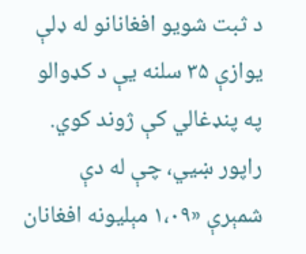د ثبت شویو افغانانو له ډلې یوازې ۳۵ سلنه یې د کډوالو په پنډغالي کې ژوند کوي. راپور ښيي، چې له دې شمېرې «۱،۰۹ مېلیونه افغانان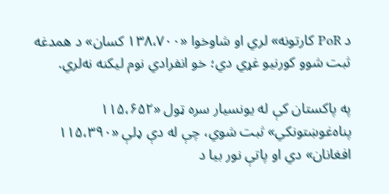د PoR کارتونه» لري او شاوخوا «۱۳۸،۷۰۰ کسان» د همدغه ثبت شوو کورنیو غړي دي؛ خو انفرادي نوم لیکنه نه‌لري.

په پاکستان کې له یونسیار سره ټول «۱۱۵،۶۵۲ پناه‌غوښتونکي» ثبت شوي، چې له دې ډلې «۱۱۵،۳۹۰ افغانان» دي او پاتې نور بیا د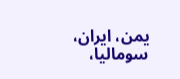یمن، ایران، سومالیا،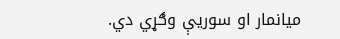میانمار او سوریې وګړي دي.